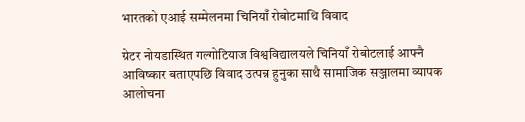भारतको एआई सम्मेलनमा चिनियाँ रोबोटमाथि विवाद

ग्रेटर नोयडास्थित गल्गोटियाज विश्वविद्यालयले चिनियाँ रोबोटलाई आफ्नै आविष्कार बताएपछि विवाद उत्पन्न हुनुका साथै सामाजिक सञ्जालमा व्यापक आलोचना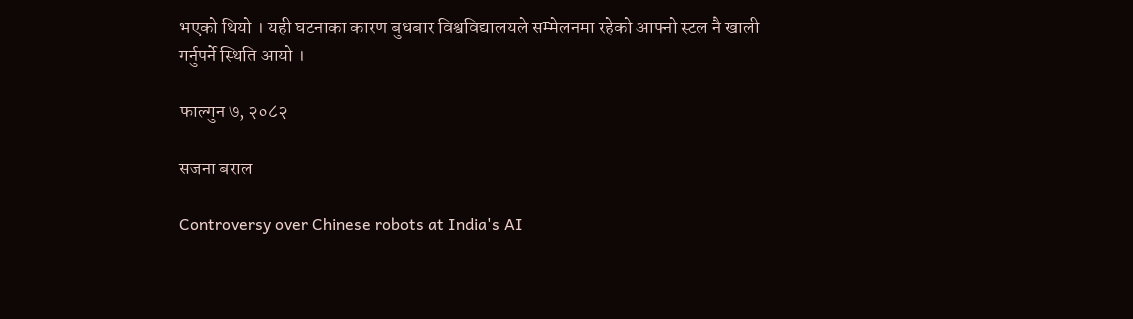भएको थियो । यही घटनाका कारण बुधबार विश्वविद्यालयले सम्मेलनमा रहेको आफ्नो स्टल नै खाली गर्नुपर्ने स्थिति आयो ।

फाल्गुन ७, २०८२

सजना बराल

Controversy over Chinese robots at India's AI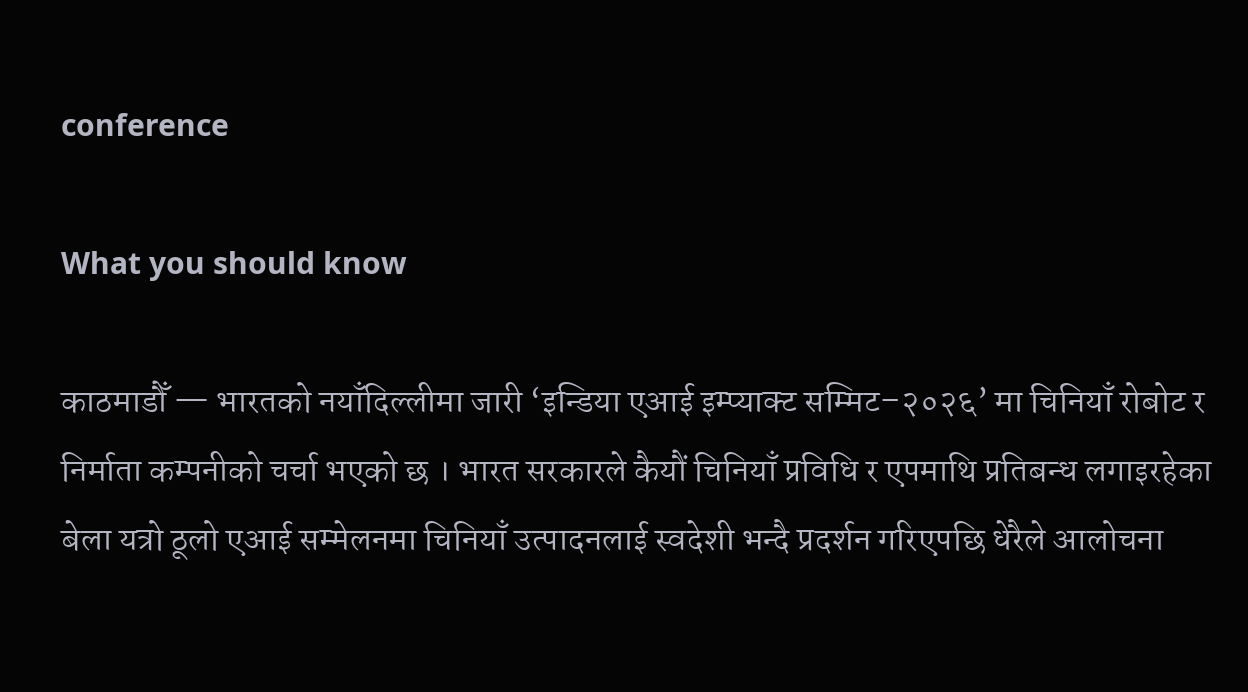conference

What you should know

काठमाडौँ — भारतको नयाँदिल्लीमा जारी ‘इन्डिया एआई इम्प्याक्ट सम्मिट–२०२६’ मा चिनियाँ रोबोट र निर्माता कम्पनीको चर्चा भएको छ । भारत सरकारले कैयौं चिनियाँ प्रविधि र एपमाथि प्रतिबन्ध लगाइरहेका बेला यत्रो ठूलो एआई सम्मेलनमा चिनियाँ उत्पादनलाई स्वदेशी भन्दै प्रदर्शन गरिएपछि धेरैले आलोचना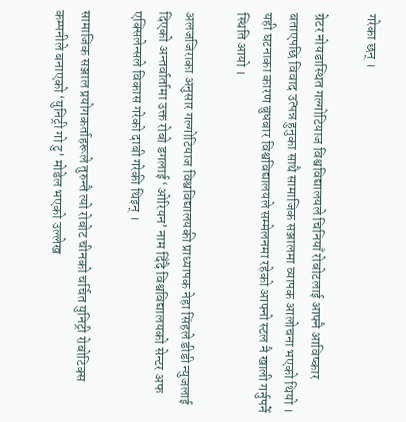गरेका छन् ।

ग्रेटर नोयडास्थित गल्गोटियाज विश्वविद्यालयले चिनियाँ रोबोटलाई आफ्नै आविष्कार बताएपछि विवाद उत्पन्न हुनुका साथै सामाजिक सञ्जालमा व्यापक आलोचना भएको थियो । यही घटनाका कारण बुधबार विश्वविद्यालयले सम्मेलनमा रहेको आफ्नो स्टल नै खाली गर्नुपर्ने स्थिति आयो ।

अलजजिराका अनुसार गल्गोटियाज विश्वविद्यालयकी प्राध्यापक नेहा सिंहले डीडी न्युजलाई दिएको अन्तर्वार्तामा उक्त रोबो डगलाई ‘ओरियन’ नाम दिँदै विश्वविद्यालयको सेन्टर अफ एक्सिलेन्सले विकास गरेको दाबी गरेकी थिइन् ।

सामाजिक सञ्जाल प्रयोगकर्ताहरूले तुरुन्तै त्यो रोबोट चीनको चर्चित युनिट्री रोबोटिक्स कम्पनीले बनाएको ‘युनिट्री गो टु’ मोडेल भएको उल्लेख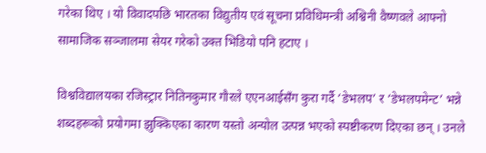गरेका थिए । यो विवादपछि भारतका विद्युतीय एवं सूचना प्रविधिमन्त्री अश्विनी वैष्णवले आफ्नो सामाजिक सञ्जालमा सेयर गरेको उक्त भिडियो पनि हटाए ।

विश्वविद्यालयका रजिस्ट्रार नितिनकुमार गौरले एएनआईसँग कुरा गर्दै ‘डेभलप’ र ‘डेभलपमेन्ट’ भन्ने शब्दहरूको प्रयोगमा झुक्किएका कारण यस्तो अन्योल उत्पन्न भएको स्पष्टीकरण दिएका छन् । उनले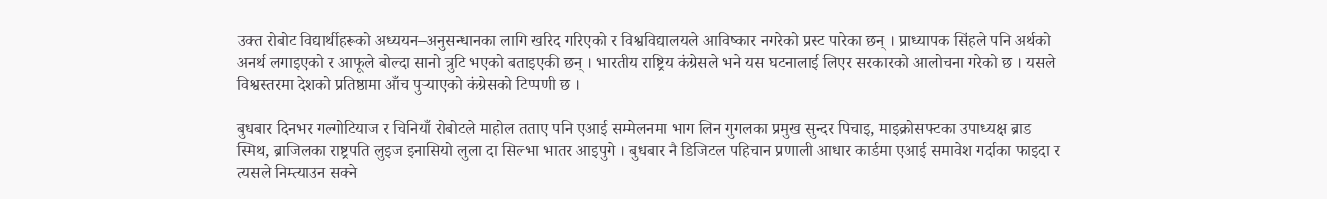उक्त रोबोट विद्यार्थीहरूको अध्ययन–अनुसन्धानका लागि खरिद गरिएको र विश्वविद्यालयले आविष्कार नगरेको प्रस्ट पारेका छन् । प्राध्यापक सिंहले पनि अर्थको अनर्थ लगाइएको र आफूले बोल्दा सानो त्रुटि भएको बताइएकी छन् । भारतीय राष्ट्रिय कंग्रेसले भने यस घटनालाई लिएर सरकारको आलोचना गरेको छ । यसले विश्वस्तरमा देशको प्रतिष्ठामा आँच पुर्‍याएको कंग्रेसको टिप्पणी छ ।

बुधबार दिनभर गल्गोटियाज र चिनियाँ रोबोटले माहोल तताए पनि एआई सम्मेलनमा भाग लिन गुगलका प्रमुख सुन्दर पिचाइ, माइक्रोसफ्टका उपाध्यक्ष ब्राड स्मिथ, ब्राजिलका राष्ट्रपति लुइज इनासियो लुला दा सिल्भा भातर आइपुगे । बुधबार नै डिजिटल पहिचान प्रणाली आधार कार्डमा एआई समावेश गर्दाका फाइदा र त्यसले निम्त्याउन सक्ने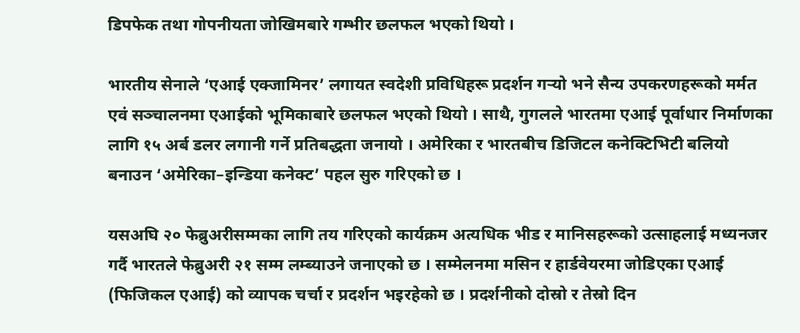डिपफेक तथा गोपनीयता जोखिमबारे गम्भीर छलफल भएको थियो ।

भारतीय सेनाले ‘एआई एक्जामिनर’ लगायत स्वदेशी प्रविधिहरू प्रदर्शन गर्‍यो भने सैन्य उपकरणहरूको मर्मत एवं सञ्चालनमा एआईको भूमिकाबारे छलफल भएको थियो । साथै, गुगलले भारतमा एआई पूर्वाधार निर्माणका लागि १५ अर्ब डलर लगानी गर्ने प्रतिबद्धता जनायो । अमेरिका र भारतबीच डिजिटल कनेक्टिभिटी बलियो बनाउन ‘अमेरिका–इन्डिया कनेक्ट’ पहल सुरु गरिएको छ ।

यसअघि २० फेब्रुअरीसम्मका लागि तय गरिएको कार्यक्रम अत्यधिक भीड र मानिसहरूको उत्साहलाई मध्यनजर गर्दै भारतले फेब्रुअरी २१ सम्म लम्ब्याउने जनाएको छ । सम्मेलनमा मसिन र हार्डवेयरमा जोडिएका एआई (फिजिकल एआई) को व्यापक चर्चा र प्रदर्शन भइरहेको छ । प्रदर्शनीको दोस्रो र तेस्रो दिन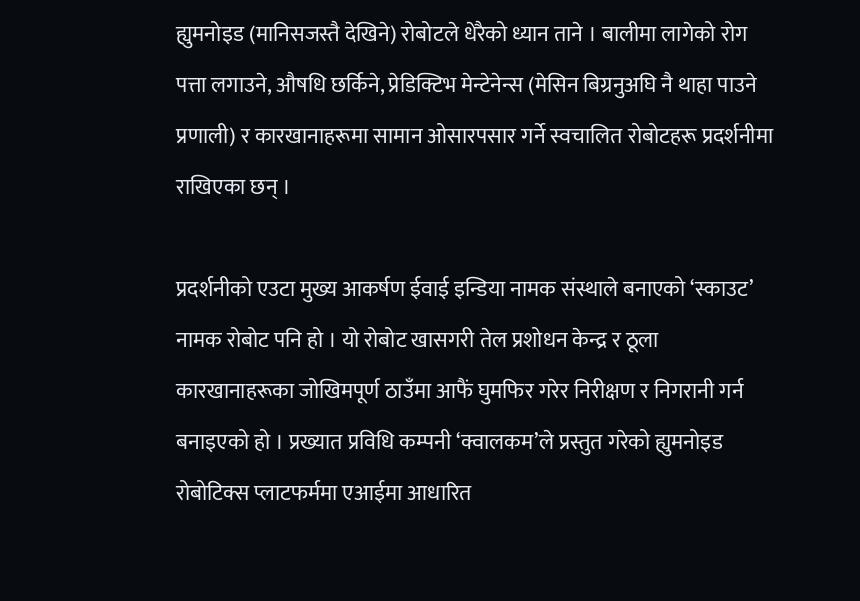ह्युमनोइड (मानिसजस्तै देखिने) रोबोटले धेरैको ध्यान ताने । बालीमा लागेको रोग पत्ता लगाउने, औषधि छर्किने, प्रेडिक्टिभ मेन्टेनेन्स (मेसिन बिग्रनुअघि नै थाहा पाउने प्रणाली) र कारखानाहरूमा सामान ओसारपसार गर्ने स्वचालित रोबोटहरू प्रदर्शनीमा राखिएका छन् ।

प्रदर्शनीको एउटा मुख्य आकर्षण ईवाई इन्डिया नामक संस्थाले बनाएको ‘स्काउट’ नामक रोबोट पनि हो । यो रोबोट खासगरी तेल प्रशोधन केन्द्र र ठूला कारखानाहरूका जोखिमपूर्ण ठाउँमा आफैं घुमफिर गरेर निरीक्षण र निगरानी गर्न बनाइएको हो । प्रख्यात प्रविधि कम्पनी ‘क्वालकम’ले प्रस्तुत गरेको ह्युमनोइड रोबोटिक्स प्लाटफर्ममा एआईमा आधारित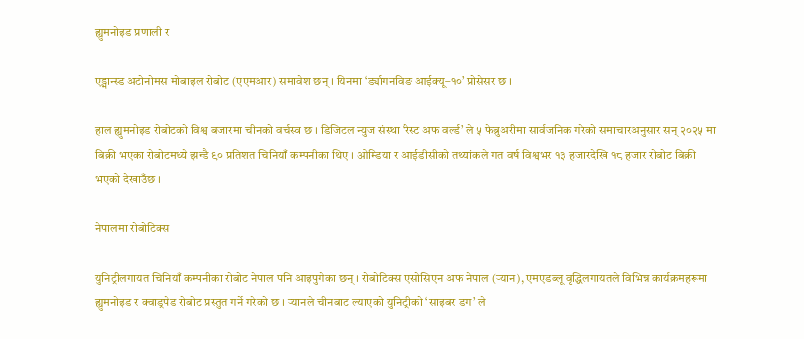ह्युमनोइड प्रणाली र

एड्भान्स्ड अटोनोमस मोबाइल रोबोट (एएमआर) समावेश छन् । यिनमा ‘र्ड्यागनविङ आईक्यू–१०’ प्रोसेसर छ ।

हाल ह्युमनोइड रोबोटको विश्व बजारमा चीनको वर्चस्व छ । डिजिटल न्युज संस्था ‘रेस्ट अफ वर्ल्ड’ ले ५ फेब्रुअरीमा सार्वजनिक गरेको समाचारअनुसार सन् २०२५ मा बिक्री भएका रोबोटमध्ये झन्डै ९० प्रतिशत चिनियाँ कम्पनीका थिए । ओम्डिया र आईडीसीको तथ्यांकले गत वर्ष विश्वभर १३ हजारदेखि १८ हजार रोबोट बिक्री भएको देखाउँछ ।

नेपालमा रोबोटिक्स

युनिट्रीलगायत चिनियाँ कम्पनीका रोबोट नेपाल पनि आइपुगेका छन् । रोबोटिक्स एसोसिएन अफ नेपाल (र्‍यान), एमएडब्लू वृद्धिलगायतले विभिन्न कार्यक्रमहरूमा ह्युमनोइड र क्वाड्रपेड रोबोट प्रस्तुत गर्ने गरेको छ । र्‍यानले चीनबाट ल्याएको युनिट्रीको ‘साइबर डग’ ले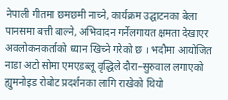नेपाली गीतमा छमछमी नाच्ने, कार्यक्रम उद्घाटनका बेला पानसमा बत्ती बाल्ने, अभिवादन गर्नेलगायत क्षमता देखाएर अवलोकनकर्ताको ध्यान खिच्ने गरेको छ । भदौमा आयोजित नाडा अटो सोमा एमएडब्लू वृद्धिले दौरा–सुरुवाल लगाएको ह्युमनोइड रोबोट प्रदर्शनका लागि राखेको थियो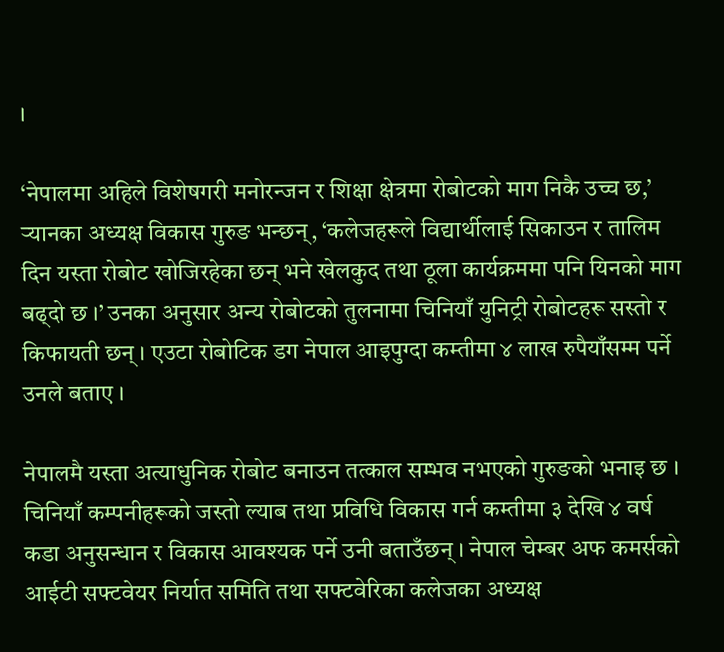।

‘नेपालमा अहिले विशेषगरी मनोरन्जन र शिक्षा क्षेत्रमा रोबोटको माग निकै उच्च छ,’ र्‍यानका अध्यक्ष विकास गुरुङ भन्छन्, ‘कलेजहरूले विद्यार्थीलाई सिकाउन र तालिम दिन यस्ता रोबोट खोजिरहेका छन् भने खेलकुद तथा ठूला कार्यक्रममा पनि यिनको माग बढ्दो छ ।’ उनका अनुसार अन्य रोबोटको तुलनामा चिनियाँ युनिट्री रोबोटहरू सस्तो र किफायती छन् । एउटा रोबोटिक डग नेपाल आइपुग्दा कम्तीमा ४ लाख रुपैयाँसम्म पर्ने उनले बताए ।

नेपालमै यस्ता अत्याधुनिक रोबोट बनाउन तत्काल सम्भव नभएको गुरुङको भनाइ छ । चिनियाँ कम्पनीहरूको जस्तो ल्याब तथा प्रविधि विकास गर्न कम्तीमा ३ देखि ४ वर्ष कडा अनुसन्धान र विकास आवश्यक पर्ने उनी बताउँछन् । नेपाल चेम्बर अफ कमर्सको आईटी सफ्टवेयर निर्यात समिति तथा सफ्टवेरिका कलेजका अध्यक्ष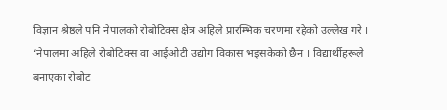विज्ञान श्रेष्ठले पनि नेपालको रोबोटिक्स क्षेत्र अहिले प्रारम्भिक चरणमा रहेको उल्लेख गरे । ‘नेपालमा अहिले रोबोटिक्स वा आईओटी उद्योग विकास भइसकेको छैन । विद्यार्थीहरूले बनाएका रोबोट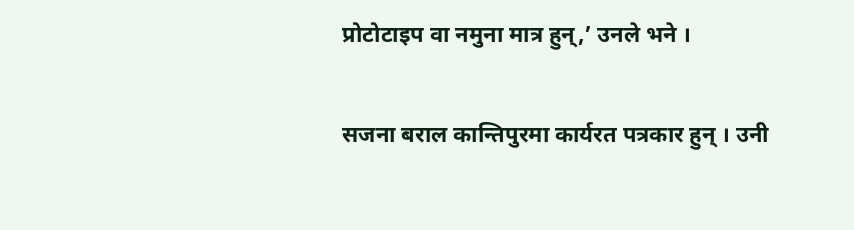प्रोटोटाइप वा नमुना मात्र हुन्,’ उनले भने ।

सजना बराल कान्तिपुरमा कार्यरत पत्रकार हुन् । उनी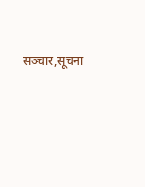सञ्चार,सूचना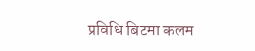प्रविधि बिटमा कलम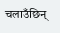चलाउँछिन्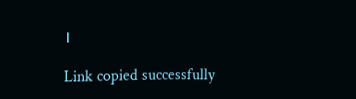।

Link copied successfully